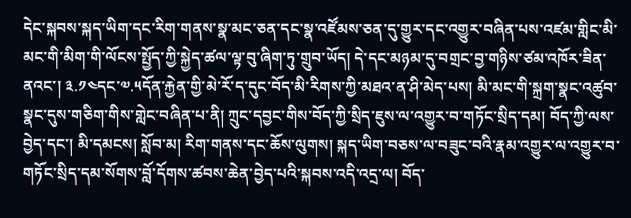དེང་སྐབས་སྐད་ཡིག་དང་རིག་གནས་སྣ་མང་ཅན་དང་སྣ་འཛོམས་ཅན་དུ་གྱུར་དང་འགྱུར་བཞིན་པས་འཛམ་གླིང་མི་མང་གི་མིག་གི་ལོངས་སྤྱོད་ཀྱི་སྐྱེད་ཚལ་ལྟ་བུ་ཞིག་ཏུ་གྲུབ་ཡོད། དེ་དང་མཉམ་དུ་བགྲང་བྱ་གཉིས་ཙམ་འཁོར་ཟིན་ནའང་། ༣.༡༤དང་༧.༥དོན་རྐྱེན་གྱི་མེ་རོ་ད་དུང་བོད་མི་རིགས་ཀྱི་མཐའ་ན་ཤི་མེད་པས། མི་མང་གི་སྐྲག་སྣང་འཚུབ་སྣང་དུས་གཅིག་གིས་གླེང་བཞིན་པ་ནི། ཀྲུང་དབྱང་གིས་བོད་ཀྱི་སྲིད་ཇུས་ལ་འགྱུར་བ་གཏོང་སྲིད་དམ། བོད་ཀྱི་ལས་བྱེད་དང་། མི་དམངས། སློབ་མ། རིག་གནས་དང་ཆོས་ལུགས། སྐད་ཡིག་བཅས་ལ་བཟུང་བའི་རྣམ་འགྱུར་ལ་འགྱུར་བ་གཏོང་སྲིད་དམ་སོགས་བློ་དོགས་ཚབས་ཆེན་བྱེད་པའི་སྐབས་འདི་འདྲ་ལ། བོད་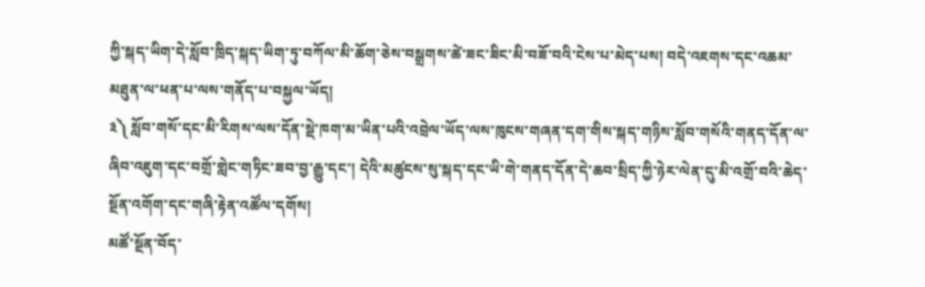ཀྱི་སྐད་ཡིག་དེ་སློབ་ཁྲིད་སྐད་ཡིག་ཏུ་བཀོལ་མི་ཆོག་ཅེས་བསྒྲགས་ཚེ་ཟང་ཟིང་མི་བཟོ་བའི་ངེས་པ་མེད་པས། བདེ་འཇགས་དང་འཆམ་མཐུན་ལ་ཕན་པ་ལས་གནོད་པ་བསྐྱལ་ཡོད།
༣༽ སློབ་གསོ་དང་མི་རིགས་ལས་དོན་སྡེ་ཁག་མ་ཡིན་པའི་འབྲེལ་ཡོད་ལས་ཁུངས་གཞན་དག་གིས་སྐད་གཉིས་སློབ་གསོའི་གནད་དོན་ལ་ཞིབ་འཇུག་དང་བགྲོ་གླེང་གཏིང་ཟབ་བྱ་རྒྱུ་དང་། དེའི་མཚུངས་སུ་སྐད་དང་ཡི་གེ་གནད་དོན་དེ་ཆབ་སྲིད་ཀྱི་ཉེར་ལེན་དུ་མི་འགྲོ་བའི་ཆེད་སྔོན་འགོག་དང་གཞི་རྟེན་འཚོལ་དགོས།
མཚོ་སྔོན་བོད་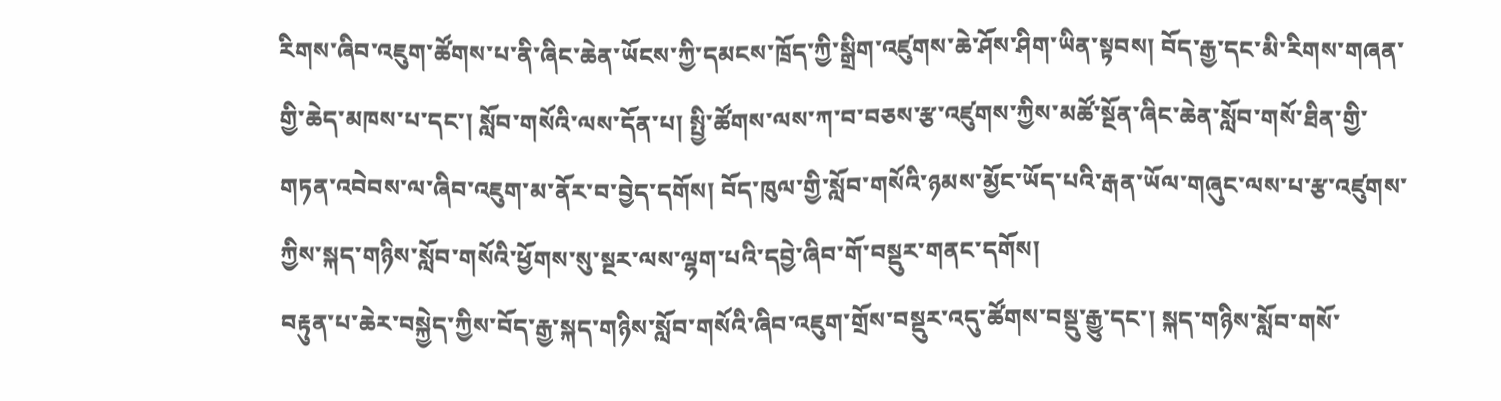རིགས་ཞིབ་འཇུག་ཚོགས་པ་ནི་ཞིང་ཆེན་ཡོངས་ཀྱི་དམངས་ཁྲོད་ཀྱི་སྒྲིག་འཛུགས་ཆེ་ཤོས་ཤིག་ཡིན་སྟབས། བོད་རྒྱ་དང་མི་རིགས་གཞན་གྱི་ཆེད་མཁས་པ་དང་། སློབ་གསོའི་ལས་དོན་པ། སྤྱི་ཚོགས་ལས་ཀ་བ་བཅས་རྩ་འཛུགས་ཀྱིས་མཚོ་སྔོན་ཞིང་ཆེན་སློབ་གསོ་ཐིན་གྱི་གཏན་འབེབས་ལ་ཞིབ་འཇུག་མ་ནོར་བ་བྱེད་དགོས། བོད་ཁུལ་གྱི་སློབ་གསོའི་ཉམས་མྱོང་ཡོད་པའི་རྒན་ཡོལ་གཞུང་ལས་པ་རྩ་འཛུགས་ཀྱིས་སྐད་གཉིས་སློབ་གསོའི་ཕྱོགས་སུ་སྔར་ལས་ལྷག་པའི་དབྱེ་ཞིབ་གོ་བསྡུར་གནང་དགོས།
བརྟུན་པ་ཆེར་བསྐྱེད་ཀྱིས་བོད་རྒྱ་སྐད་གཉིས་སློབ་གསོའི་ཞིབ་འཇུག་གྲོས་བསྡུར་འདུ་ཚོགས་བསྡུ་རྒྱུ་དང་། སྐད་གཉིས་སློབ་གསོ་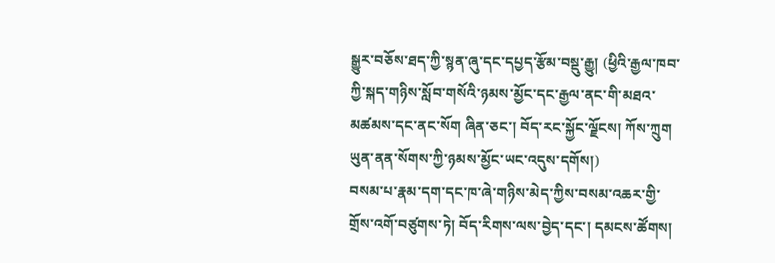སྒྱུར་བཅོས་ཐད་ཀྱི་སྙན་ཞུ་དང་དཔྱད་རྩོམ་བསྡུ་རྒྱུ། (ཕྱིའི་རྒྱལ་ཁབ་ཀྱི་སྐད་གཉིས་སློབ་གསོའི་ཉམས་མྱོང་དང་རྒྱལ་ནང་གི་མཐའ་མཚམས་དང་ནང་སོག ཞིན་ཅང་། བོད་རང་སྐྱོང་ལྗོངས། ཀོས་ཀྲུག ཡུན་ནན་སོགས་ཀྱི་ཉམས་མྱོང་ཡང་འདུས་དགོས།)
བསམ་པ་རྣམ་དག་དང་ཁ་ཞེ་གཉིས་མེད་ཀྱིས་བསམ་འཆར་གྱི་གྲོས་འགོ་བཙུགས་ཏེ། བོད་རིགས་ལས་བྱེད་དང་། དམངས་ཚོགས།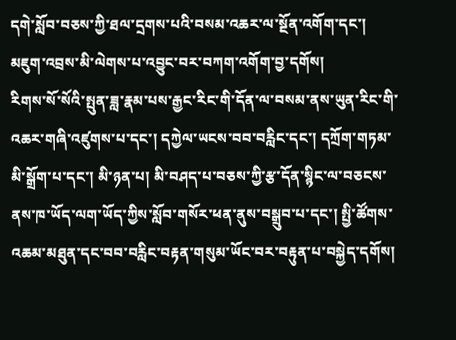དགེ་སློབ་བཅས་ཀྱི་ཐལ་དྲགས་པའི་བསམ་འཆར་ལ་སྔོན་འགོག་དང་། མཇུག་འབྲས་མི་ལེགས་པ་འབྱུང་བར་བཀག་འགོག་བྱ་དགོས།
རིགས་སོ་སོའི་སྤུན་ཟླ་རྣམ་པས་རྒྱང་རིང་གི་དོན་ལ་བསམ་ནས་ཡུན་རིང་གི་འཆར་གཞི་འཛུགས་པ་དང་། དཀྱེལ་ཡངས་བབ་བརླིང་དང་། དཀྲོག་གཏམ་མི་སྒྲོག་པ་དང་། མི་ཉན་པ། མི་བཤད་པ་བཅས་ཀྱི་རྩ་དོན་སྙིང་ལ་བཅངས་ནས་ཁ་ཡོད་ལག་ཡོད་ཀྱིས་སློབ་གསོར་ཕན་ནུས་བསྒྲུབ་པ་དང་། སྤྱི་ཚོགས་འཆམ་མཐུན་དང་བབ་བརླིང་བརྟན་གསུམ་ཡོང་བར་བརྟུན་པ་བསྐྱེད་དགོས།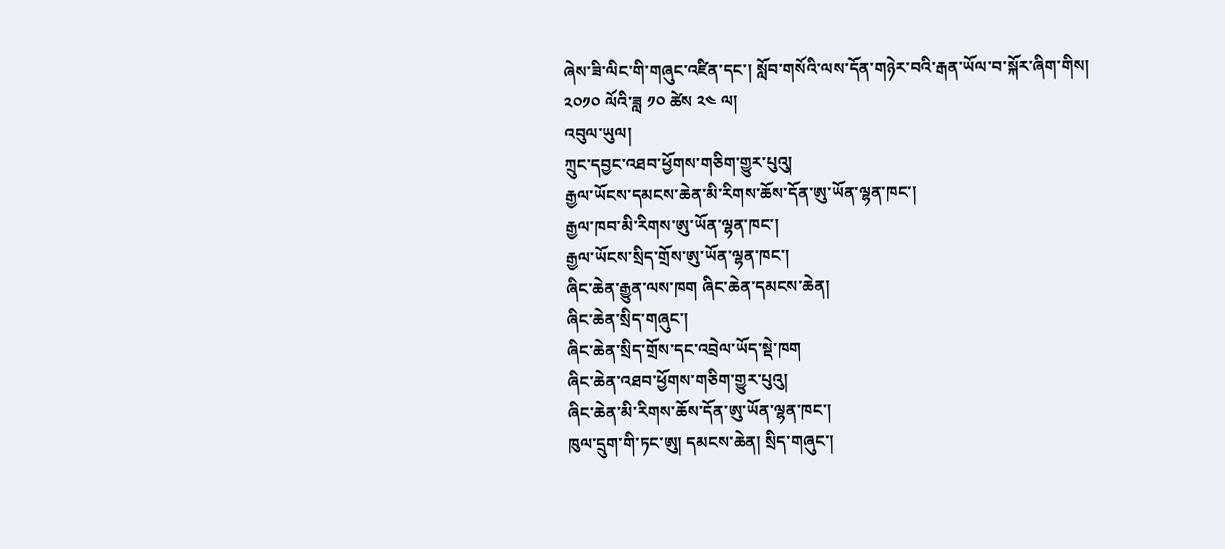ཞེས་ཟི་ལིང་གི་གཞུང་འཛིན་དང་། སློབ་གསོའི་ལས་དོན་གཉེར་བའི་རྒན་ཡོལ་བ་སྐོར་ཞིག་གིས།
༢༠༡༠ ལོའི་ཟླ ༡༠ ཚེས ༢༤ ལ།
འབུལ་ཡུལ།
ཀྲུང་དབྱང་འཐབ་ཕྱོགས་གཅིག་གྱུར་པུའུ།
རྒྱལ་ཡོངས་དམངས་ཆེན་མི་རིགས་ཆོས་དོན་ཨུ་ཡོན་ལྷན་ཁང་།
རྒྱལ་ཁབ་མི་རིགས་ཨུ་ཡོན་ལྷན་ཁང་།
རྒྱལ་ཡོངས་སྲིད་གྲོས་ཨུ་ཡོན་ལྷན་ཁང་།
ཞིང་ཆེན་རྒྱུན་ལས་ཁག ཞིང་ཆེན་དམངས་ཆེན།
ཞིང་ཆེན་སྲིད་གཞུང་།
ཞིང་ཆེན་སྲིད་གྲོས་དང་འབྲེལ་ཡོད་སྡེ་ཁག
ཞིང་ཆེན་འཐབ་ཕྱོགས་གཅིག་གྱུར་པུའུ།
ཞིང་ཆེན་མི་རིགས་ཆོས་དོན་ཨུ་ཡོན་ལྷན་ཁང་།
ཁུལ་དྲུག་གི་ཏང་ཨུ། དམངས་ཆེན། སྲིད་གཞུང་།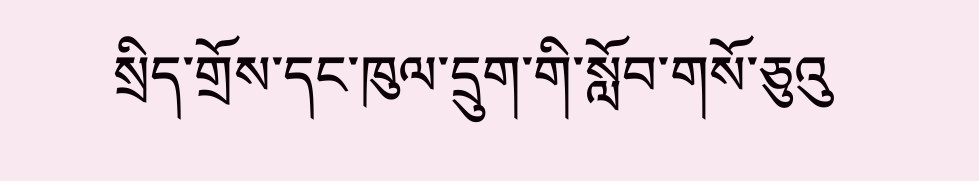སྲིད་གྲོས་དང་ཁུལ་དྲུག་གི་སློབ་གསོ་ཅུའུ